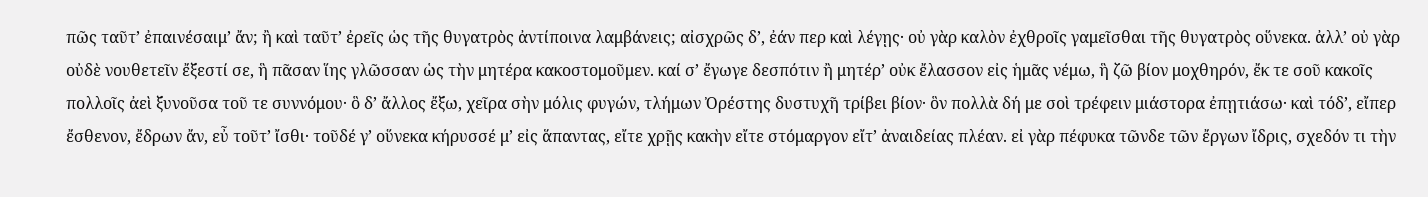πῶς ταῦτʼ ἐπαινέσαιμʼ ἄν; ἢ καὶ ταῦτʼ ἐρεῖς ὡς τῆς θυγατρὸς ἀντίποινα λαμβάνεις; αἰσχρῶς δʼ, ἐάν περ καὶ λέγῃς· οὐ γὰρ καλὸν ἐχθροῖς γαμεῖσθαι τῆς θυγατρὸς οὕνεκα. ἀλλʼ οὐ γὰρ οὐδὲ νουθετεῖν ἔξεστί σε, ἣ πᾶσαν ἵης γλῶσσαν ὡς τὴν μητέρα κακοστομοῦμεν. καί σʼ ἔγωγε δεσπότιν ἢ μητέρʼ οὐκ ἔλασσον εἰς ἡμᾶς νέμω, ἣ ζῶ βίον μοχθηρόν, ἔκ τε σοῦ κακοῖς πολλοῖς ἀεὶ ξυνοῦσα τοῦ τε συννόμου· ὃ δʼ ἄλλος ἔξω, χεῖρα σὴν μόλις φυγών, τλήμων Ὀρέστης δυστυχῆ τρίβει βίον· ὃν πολλὰ δή με σοὶ τρέφειν μιάστορα ἐπῃτιάσω· καὶ τόδʼ, εἴπερ ἔσθενον, ἔδρων ἄν, εὖ τοῦτʼ ἴσθι· τοῦδέ γʼ οὕνεκα κήρυσσέ μʼ εἰς ἅπαντας, εἴτε χρῇς κακὴν εἴτε στόμαργον εἴτʼ ἀναιδείας πλέαν. εἰ γὰρ πέφυκα τῶνδε τῶν ἔργων ἴδρις, σχεδόν τι τὴν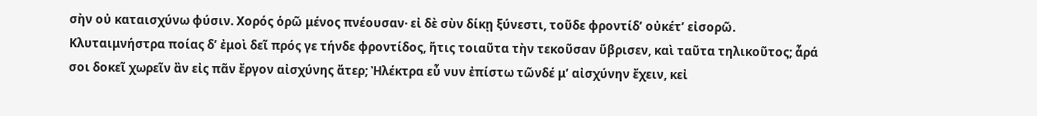σὴν οὐ καταισχύνω φύσιν. Χορός ὁρῶ μένος πνέουσαν· εἰ δὲ σὺν δίκῃ ξύνεστι, τοῦδε φροντίδʼ οὐκέτʼ εἰσορῶ. Κλυταιμνήστρα ποίας δʼ ἐμοὶ δεῖ πρός γε τήνδε φροντίδος, ἥτις τοιαῦτα τὴν τεκοῦσαν ὕβρισεν, καὶ ταῦτα τηλικοῦτος; ἆρά σοι δοκεῖ χωρεῖν ἂν εἰς πᾶν ἔργον αἰσχύνης ἄτερ; Ἠλέκτρα εὖ νυν ἐπίστω τῶνδέ μʼ αἰσχύνην ἔχειν, κεἰ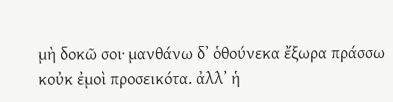μὴ δοκῶ σοι· μανθάνω δʼ ὁθούνεκα ἔξωρα πράσσω κοὐκ ἐμοὶ προσεικότα. ἀλλʼ ἡ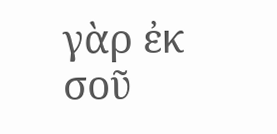γὰρ ἐκ σοῦ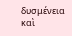δυσμένεια καὶ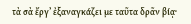τὰ σὰ ἔργʼ ἐξαναγκάζει με ταῦτα δρᾶν βίᾳ·